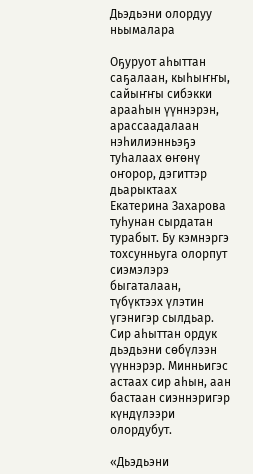Дьэдьэни олордуу ньымалара

Оҕуруот аһыттан саҕалаан, кыһыҥҥы, сайыҥҥы сибэкки  арааһын үүннэрэн, арассаадалаан нэһилиэнньэҕэ туһалаах өҥөнү оҥорор, дэгиттэр дьарыктаах Екатерина Захарова туһунан сырдатан турабыт. Бу кэмнэргэ тохсунньуга олорпут сиэмэлэрэ быгаталаан, түбүктээх үлэтин үгэнигэр сылдьар. Сир аһыттан ордук дьэдьэни сөбүлээн үүннэрэр. Минньигэс астаах сир аһын, аан бастаан сиэннэригэр күндүлээри олордубут.

«Дьэдьэни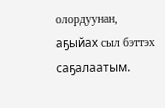олордуунан, аҕыйах сыл бэттэх саҕалаатым.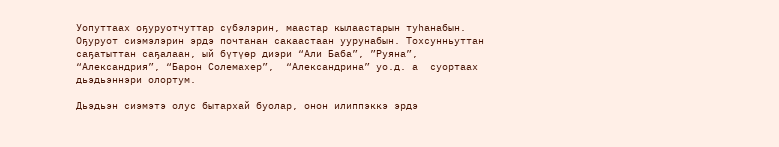Уопуттаах оҕуруотчуттар сүбэлэрин, маастар кылаастарын туһанабын. Оҕуруот сиэмэлэрин эрдэ почтанан сакаастаан уурунабын. Тохсунньуттан саҕатыттан саҕалаан, ый бүтүөр диэри “Али Баба”, ”Руяна”, “Александрия”, “Барон Солемахер”,  “Александрина” уо.д. а  суортаах дьэдьэннэри олортум.

Дьэдьэн сиэмэтэ олус бытархай буолар, онон илиппэккэ эрдэ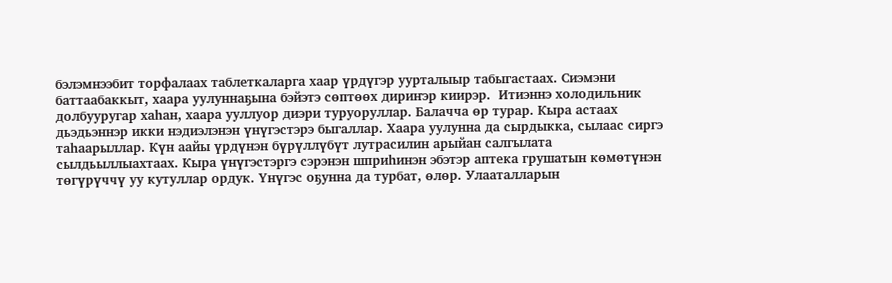бэлэмнээбит торфалаах таблеткаларга хаар үрдүгэр уурталыыр табыгастаах. Сиэмэни баттаабаккыт, хаара уулуннаҕына бэйэтэ сөптөөх дириҥэр киирэр.  Итиэннэ холодильник долбууругар хаһан, хаара ууллуор диэри туруоруллар. Балачча өр турар. Кыра астаах дьэдьэннэр икки нэдиэлэнэн үнүгэстэрэ быгаллар. Хаара уулунна да сырдыкка, сылаас сиргэ таһаарыллар. Күн аайы үрдүнэн бүрүллүбүт лутрасилин арыйан салгылата сылдьыллыахтаах. Кыра үнүгэстэргэ сэрэнэн шприһинэн эбэтэр аптека грушатын көмөтүнэн төгүрүччү уу кутуллар ордук. Үнүгэс оҕунна да турбат, өлөр. Улааталларын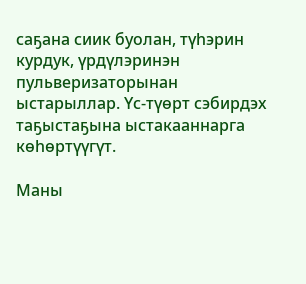саҕана сиик буолан, түһэрин курдук, үрдүлэринэн пульверизаторынан ыстарыллар. Үс-түөрт сэбирдэх таҕыстаҕына ыстакааннарга көһөртүүгүт.

Маны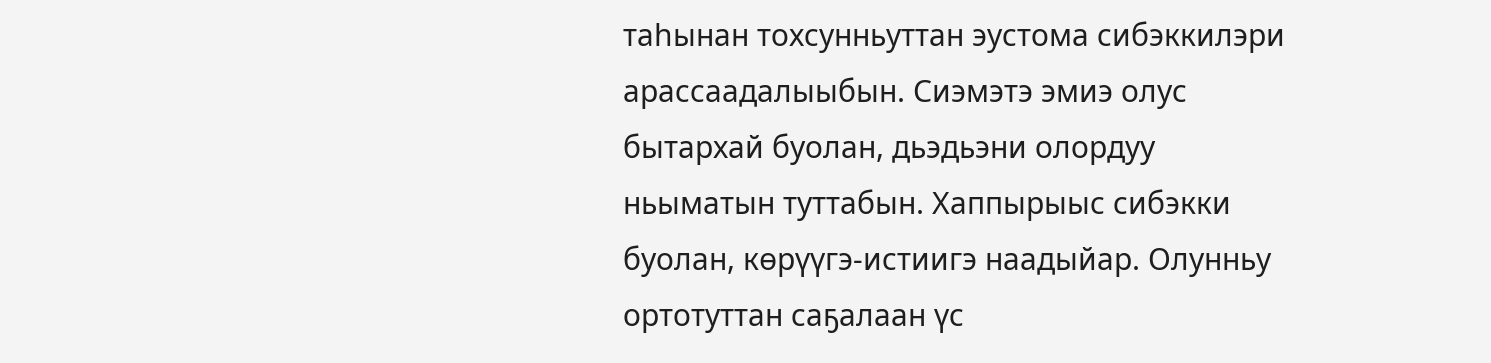таһынан тохсунньуттан эустома сибэккилэри арассаадалыыбын. Сиэмэтэ эмиэ олус бытархай буолан, дьэдьэни олордуу ньыматын туттабын. Хаппырыыс сибэкки буолан, көрүүгэ-истиигэ наадыйар. Олунньу ортотуттан саҕалаан үс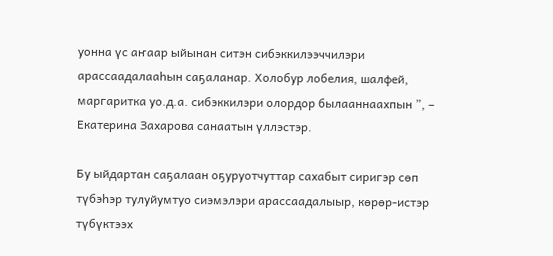уонна үс аҥаар ыйынан ситэн сибэккилээччилэри арассаадалааһын саҕаланар. Холобур лобелия, шалфей, маргаритка уо.д.а. сибэккилэри олордор былааннаахпын ”, – Екатерина Захарова санаатын үллэстэр.

Бу ыйдартан саҕалаан оҕуруотчуттар сахабыт сиригэр сөп түбэһэр тулуйумтуо сиэмэлэри арассаадалыыр, көрөр-истэр түбүктээх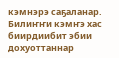кэмнэрэ саҕаланар. Билиҥҥи кэмҥэ хас биирдиибит эбии дохуоттаннар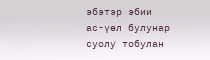эбэтэр эбии ас-үөл булунар суолу тобулан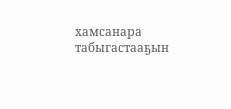хамсанара табыгастааҕын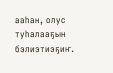ааһан, олус туһалааҕын бэлиэтиэҕиҥ.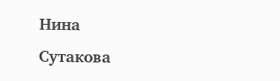Нина Сутакова